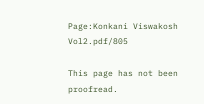Page:Konkani Viswakosh Vol2.pdf/805

This page has not been proofread.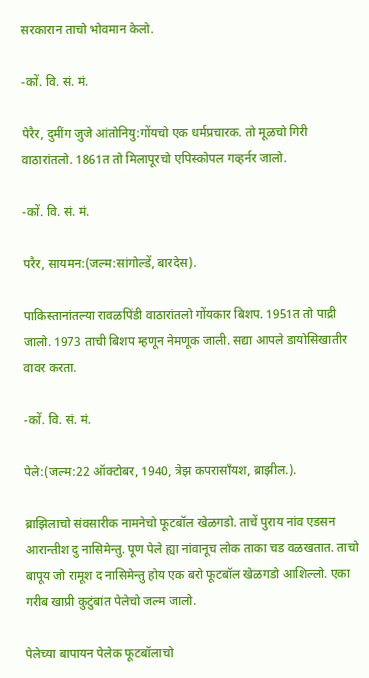सरकारान ताचो भोवमान केलो.

-कों. वि. सं. मं.

पेरैर, दुमींग जुजे आंतोनियु:गोंयचो एक धर्मप्रचारक. तो मूळचो गिरी वाठारांतलो. 1861त तो मिलापूरचो एपिस्कोपल गव्हर्नर जालो.

-कों. वि. सं. मं.

परैर, सायमन:(जल्म:सांगोल्डें, बारदेस).

पाकिस्तानांतल्या रावळपिंडी वाठारांतलो गोंयकार बिशप. 1951त तो पाद्री जालो. 1973 ताची बिशप म्हणून नेमणूक जाली. सद्या आपले डायोसिखातीर वावर करता.

-कों. वि. सं. मं.

पेले:(जल्म:22 ऑक्टोबर, 1940, त्रेझ कपरासॉंयश, ब्राझील.).

ब्राझिलाचो संवसारीक नामनेचो फूटबॉल खेळगडो. ताचें पुराय नांव एडसन आरान्तीश दु नासिमेन्तु. पूण पेले ह्या नांवानूच लोक ताका चड वळखतात. ताचो बापूय जो रामूश द नासिमेन्तु होय एक बरो फूटबॉल खेळगडो आशिल्लो. एका गरीब खाप्री कुटुंबांत पेलेचो जल्म जालो.

पेलेच्या बापायन पेलेक फूटबॉलाचो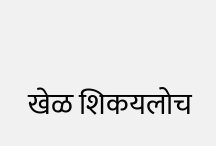खेळ शिकयलोच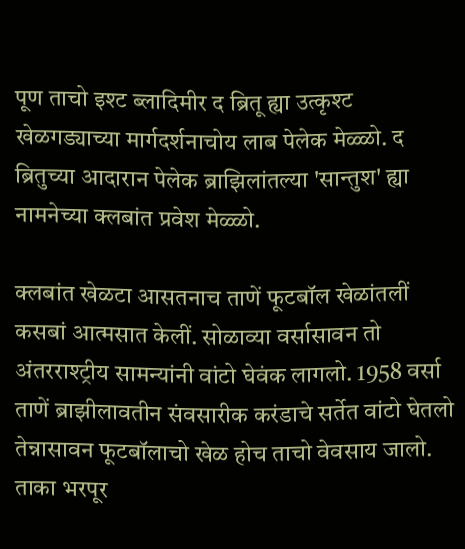पूण ताचो इश्ट ब्लादिमीर द ब्रितू ह्या उत्कृश्ट खेळगड्याच्या मार्गदर्शनाचोय लाब पेलेक मेळ्ळो. द ब्रितुच्या आदारान पेलेक ब्राझिलांतल्या 'सान्तुश' ह्या नामनेच्या क्लबांत प्रवेश मेळ्ळो.

क्लबांत खेळटा आसतनाच ताणें फूटबॉल खेळांतलीं कसबां आत्मसात केलीं. सोळाव्या वर्सासावन तो अंतरराश्ट्रीय सामन्यांनी वांटो घेवंक लागलो. 1958 वर्सा ताणें ब्राझीलावतीन संवसारीक करंडाचे सर्तेत वांटो घेतलो तेन्नासावन फूटबॉलाचो खेळ होच ताचो वेवसाय जालो. ताका भरपूर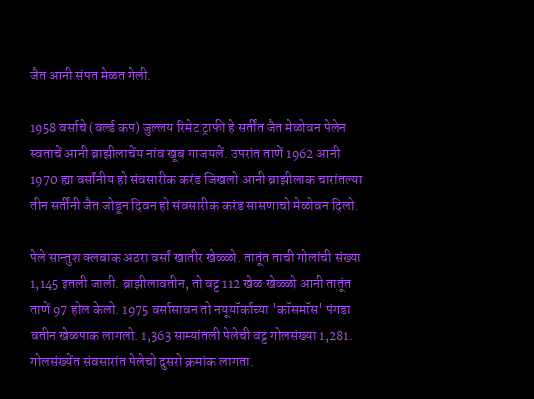जैत आनी संपत मेळत गेली.

1958 वर्साचे (वर्ल्ड कप) जुल्लय रिमेट ट्राफी हे सर्तींत जैत मेळोवन पेलेन स्वताचें आनी ब्राझीलाचेंय नांव खूब गाजयलें. उपरांत ताणें 1962 आनी 1970 ह्या वर्सांनीय हो संवसारीक करंड जिखलो आनी ब्राझीलाक चारांतल्या तीन सर्तींनी जैत जोडून दिवन हो संवसारीक करंड सासणाचो मेळोवन दिलो.

पेले सान्तुश क्लबाक अठरा वर्सां खातीर खेळ्ळो. तातूंत ताची गोलांची संख्या 1,145 इतली जाली. ब्राझीलावतीन, तो वट्ट 112 खेळ खेळ्ळो आनी तातूंत ताणें 97 होल केलो. 1975 वर्सासावन तो नयूयॉर्काच्या 'कॉसमॉस' पंगडा वतीन खेळपाक लागलो. 1,363 साम्यांतली पेलेची वट्ट गोलसंख्या 1,281. गोलसंख्येंत संवसारांत पेलेचो दुसरो क्रमांक लागता.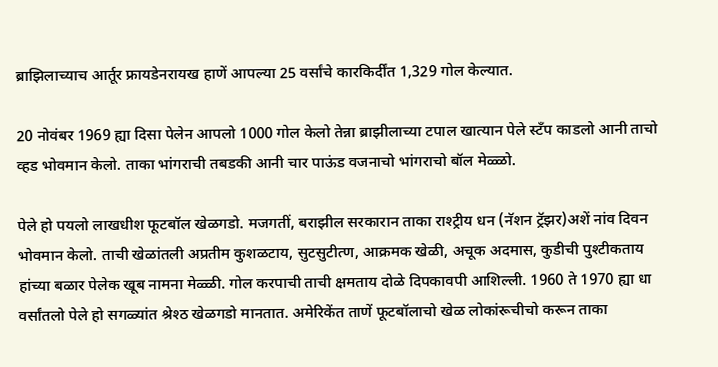ब्राझिलाच्याच आर्तूर फ्रायडेनरायख हाणें आपल्या 25 वर्सांचे कारकिर्दींत 1,329 गोल केल्यात.

20 नोवंबर 1969 ह्या दिसा पेलेन आपलो 1000 गोल केलो तेन्ना ब्राझीलाच्या टपाल खात्यान पेले स्टँप काडलो आनी ताचो व्हड भोवमान केलो. ताका भांगराची तबडकी आनी चार पाऊंड वजनाचो भांगराचो बॉल मेळ्ळो.

पेले हो पयलो लाखधीश फूटबॉल खेळगडो. मजगतीं, बराझील सरकारान ताका राश्ट्रीय धन (नॅशन ट्रॅझर)अशें नांव दिवन भोवमान केलो. ताची खेळांतली अप्रतीम कुशळटाय, सुटसुटीत्ण, आक्रमक खेळी, अचूक अदमास, कुडीची पुश्टीकताय हांच्या बळार पेलेक खूब नामना मेळ्ळी. गोल करपाची ताची क्षमताय दोळे दिपकावपी आशिल्ली. 1960 ते 1970 ह्या धा वर्सांतलो पेले हो सगळ्यांत श्रेश्ठ खेळगडो मानतात. अमेरिकेंत ताणें फूटबॉलाचो खेळ लोकांरूचीचो करून ताका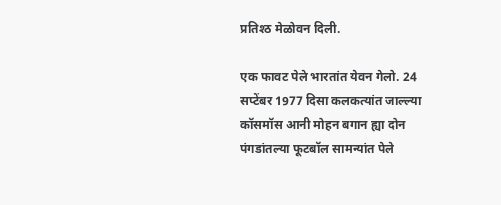प्रतिश्ठ मेळोवन दिली.

एक फावट पेले भारतांत येवन गेलो. 24 सप्टेंबर 1977 दिसा कलकत्यांत जाल्ल्या कॉसमॉस आनी मोहन बगान ह्या दोन पंगडांतल्या फूटबॉल सामन्यांत पेले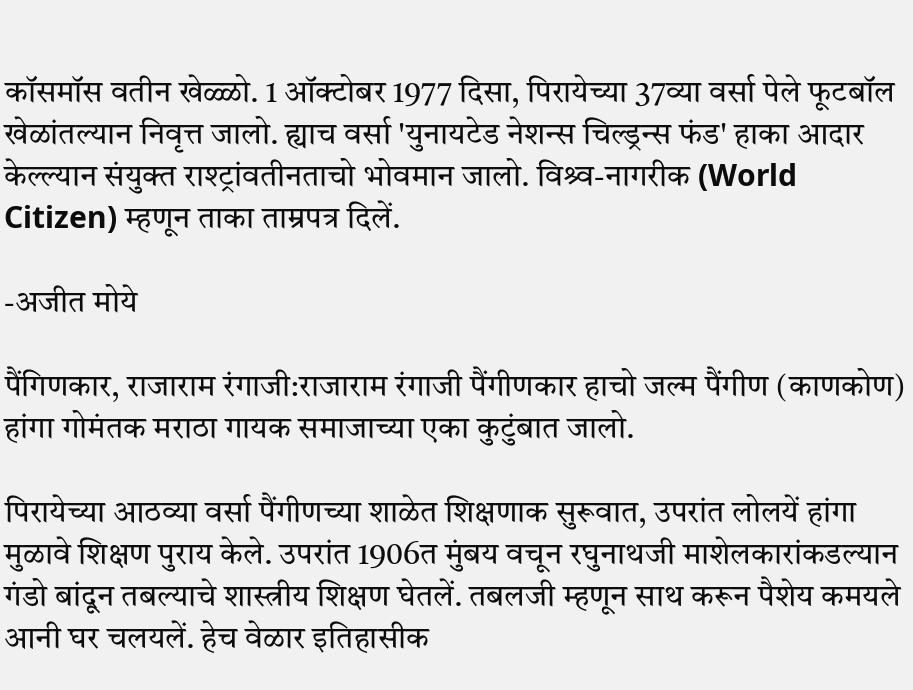कॉसमॉस वतीन खेळ्ळो. 1 ऑक्टोबर 1977 दिसा, पिरायेच्या 37व्या वर्सा पेले फूटबॉल खेळांतल्यान निवृत्त जालो. ह्याच वर्सा 'युनायटेड नेशन्स चिल्ड्रन्स फंड' हाका आदार केल्ल्यान संयुक्त राश्ट्रांवतीनताचो भोवमान जालो. विश्र्व-नागरीक (World Citizen) म्हणून ताका ताम्रपत्र दिलें.

-अजीत मोये

पैंगिणकार, राजाराम रंगाजी:राजाराम रंगाजी पैंगीणकार हाचो जल्म पैंगीण (काणकोण) हांगा गोमंतक मराठा गायक समाजाच्या एका कुटुंबात जालो.

पिरायेच्या आठव्या वर्सा पैंगीणच्या शाळेत शिक्षणाक सुरूवात, उपरांत लोलयें हांगा मुळावे शिक्षण पुराय केले. उपरांत 1906त मुंबय वचून रघुनाथजी माशेलकारांकडल्यान गंडो बांदून तबल्याचे शास्त्रीय शिक्षण घेतलें. तबलजी म्हणून साथ करून पैशेय कमयले आनी घर चलयलें. हेच वेळार इतिहासीक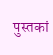पुस्तकां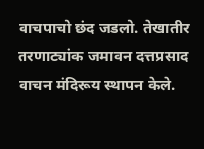वाचपाचो छंद जडलो. तेखातीर तरणाट्यांक जमावन दत्तप्रसाद वाचन मंदिरूय स्थापन केले.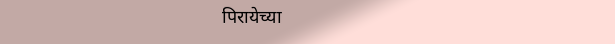पिरायेच्या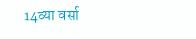14व्या वर्सा